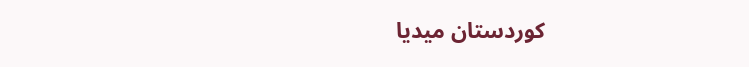کوردستان میدیا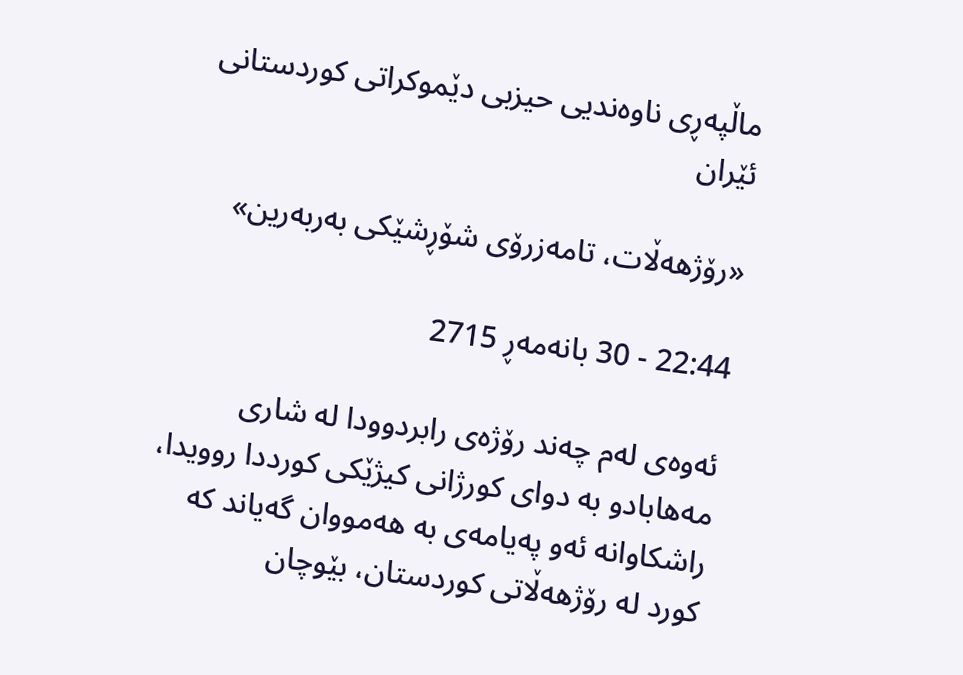ماڵپەڕی ناوەندیی حیزبی دێموکراتی کوردستانی ئێران

«رۆژهه‌ڵات، تامه‌زرۆی‌ شۆڕشێكی‌ به‌ربه‌رین»

22:44 - 30 بانەمەڕ 2715

ئه‌وه‌ی‌ له‌م چه‌ند رۆژه‌ی‌ رابردوودا له‌ شاری‌ مه‌هابادو به‌ دوای‌ كورژانی‌ كیژێكی‌ كورددا روویدا، راشكاوانه‌ ئه‌و په‌یامه‌ی‌ به‌ هه‌مووان گه‌یاند كه‌ كورد له‌ رۆژهه‌ڵاتی‌ كوردستان، بێوچان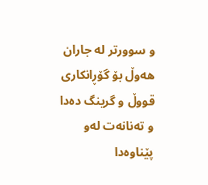و سوورتر له‌ جاران هه‌وڵ بۆ گۆڕانكاری‌ قووڵ و گرینگ ده‌دا و ته‌نانه‌ت له‌و پێناوه‌دا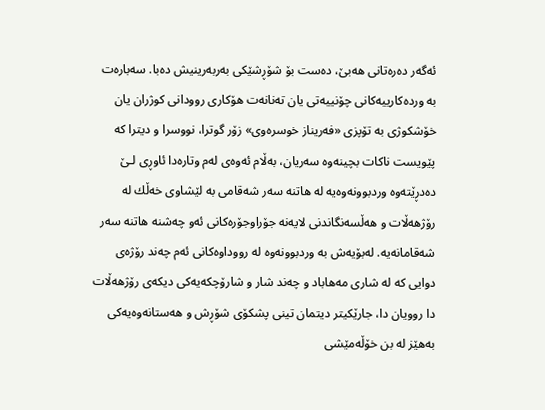ئه‌گه‌ر ده‌ره‌تانی‌ هه‌بێ‌، ده‌ست بۆ شۆڕشێكی‌ به‌ربه‌رینیش ده‌با. سه‌باره‌ت به‌ ورده‌كارییه‌كانی‌ چۆنییه‌تی‌ یان ته‌نانه‌ت هۆكاری‌ روودانی‌ كوژران یان خۆشكوژی‌ به‌ تۆپزی‌ «فه‌ریناز خوسره‌وی‌» زۆر گوترا، نووسرا و دیترا كه‌ پێویست ناكات بچینه‌وه‌ سه‌ریان، به‌ڵام ئه‌وه‌ی‌ له‌م وتاره‌دا ئاوڕی‌ لـێ‌ ده‌دڕێته‌وه‌ وردبوونه‌وه‌یه‌ له‌ هاتنه‌ سه‌ر شه‌قامی‌ به‌ لێشاوی‌ خه‌ڵك له‌ رۆژهه‌ڵات و هه‌ڵسه‌نگاندنی‌ لایه‌نه‌ جۆراوجۆره‌كانی‌ ئه‌و چه‌شنه‌ هاتنه‌ سه‌ر شه‌قامانه‌یه‌. له‌بۆیه‌ش به‌ وردبوونه‌وه‌ له‌ رووداوه‌كانی‌ ئه‌م چه‌ند رۆژه‌ی‌ دوایی‌ كه‌ له‌ شاری‌ مه‌هاباد و چه‌ند شار و شارۆچكه‌یه‌كی‌ دیكه‌ی‌ رۆژهه‌ڵات دا روویان دا، جارێكیتر دیتمان تینی‌ پشكۆی‌ شۆڕش و هه‌ستانه‌وه‌یه‌كی‌ به‌هێز له‌ بن خۆڵه‌مێشی‌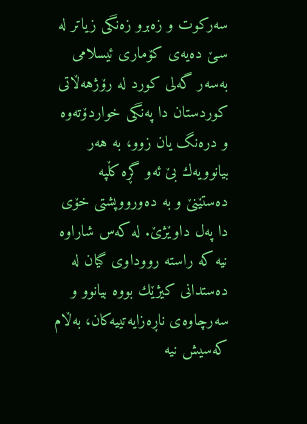سه‌ركوت و زه‌برو زه‌نگی‌ زیاتر له‌ سـێ‌ ده‌یه‌ی‌ كۆماری‌ ئیسلامی‌ به‌سه‌ر گه‌لی‌ كورد له‌ رۆژهه‌ڵاتی‌ كوردستان دا په‌نگی‌ خواردۆته‌وه‌ و دره‌نگ یان زوو، به‌ هه‌ر بیانوویه‌ك بێ‌ ئه‌و گڕه‌ كڵپه‌ ده‌ستێنێ‌ و به‌ ده‌ورووپشتی‌ خۆی‌ دا په‌ل داوێژێ‌. له‌ كه‌س شاراوه‌ نیه‌ كه‌ راسته‌ رووداوی‌ گیان له‌ ده‌ستدانی‌ كیژێك بووه‌ بیانوو و سه‌رچاوه‌ی‌ ناڕه‌زایه‌تییه‌كان، به‌ڵام كه‌سیش نیه‌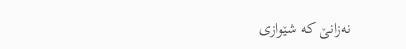نه‌زانێ‌ كه‌ شێوازی‌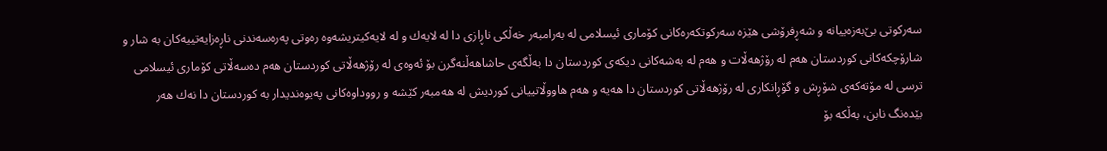سه‌ركوتی‌ بێ‌به‌زه‌ییانه‌ و شه‌ڕفرۆشی‌ هێزه‌ سه‌ركوتكه‌ره‌كانی‌ كۆماری‌ ئیسلامی‌ له‌ به‌رامبه‌ر خه‌ڵكی‌ ناڕازی‌ دا له‌ لایه‌ك و له‌ لایه‌كیتریشه‌وه‌ ره‌وتی‌ په‌ره‌سه‌ندنی‌ ناڕه‌زایه‌تییه‌كان به‌ شار و شارۆچكه‌كانی‌ كوردستان هه‌م له‌ رۆژهه‌ڵات و هه‌م له‌ به‌شه‌كانی‌ دیكه‌ی‌ كوردستان دا به‌ڵگه‌ی‌ حاشاهه‌ڵنه‌گرن بۆ ئه‌وه‌ی‌ له‌ رۆژهه‌ڵاتی‌ كوردستان هه‌م ده‌سه‌ڵاتی‌ كۆماری‌ ئیسلامی‌ ترسی‌ له‌ مۆته‌كه‌ی‌ شۆڕش و گۆڕانكاری‌ له‌ رۆژهه‌ڵاتی‌ كوردستان دا هه‌یه‌ و هه‌م هاووڵاتییانی‌ كوردیش له‌ هه‌مبه‌ر كێشه‌ و رووداوه‌كانی‌ په‌یوه‌ندیدار به‌ كوردستان دا نه‌ك هه‌ر بێده‌نگ نابن، به‌ڵكه‌ بۆ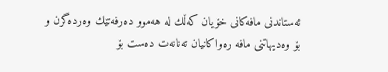ئه‌ستاندنی‌ مافه‌كانی‌ خۆیان كه‌ڵك له‌ هه‌موو ده‌رفه‌تێك وه‌رده‌گرن و بۆ وه‌دیهاتنی‌ مافه‌ ره‌واكانیان ته‌نانه‌ت ده‌ست بۆ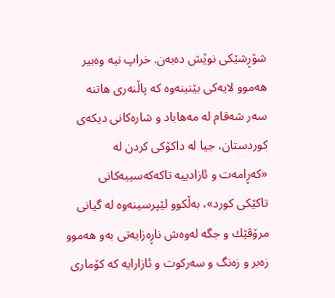شۆڕشێكی‌ نوێش ده‌به‌ن. خراپ نیه‌ وه‌بیر هه‌موو لایه‌كی‌ بێنینه‌وه‌ كه‌ پاڵنه‌ری‌ هاتنه‌ سه‌ر شه‌قام له‌ مه‌هاباد و شاره‌كانی‌ دیكه‌ی‌ كوردستان، جیا له‌ داكۆكی‌ كردن له‌ «كه‌ڕامه‌ت و ئازادییه‌ تاكه‌كه‌سییه‌كانی‌ تاكێكی‌ كورد»، به‌ڵكوو لێپرسینه‌وه‌ له‌ گیانی‌ مرۆڤێك و جگه‌ له‌وه‌ش ناڕه‌زایه‌تی‌ به‌و هه‌موو زه‌بر و زه‌نگ و سه‌ركوت و ئازارایه‌ كه‌ كۆماری‌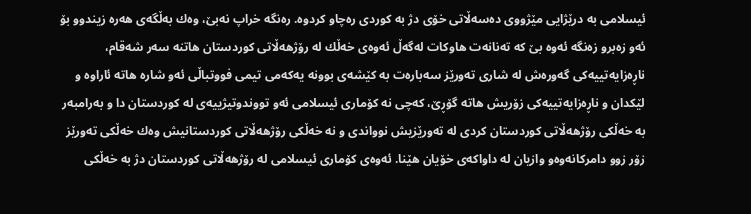ئیسلامی‌ به‌ درێژایی‌ مێژووی‌ ده‌سه‌ڵاتی‌ خۆی‌ دژ به‌ كوردی‌ ره‌چاو كردوه‌. ره‌نگه‌ خراپ نه‌بێ‌، وه‌ك به‌ڵگه‌ی‌ هه‌ره‌ زیندوو بۆ ئه‌و زه‌برو زه‌نگه‌ ئه‌وه‌ بێ‌ كه‌ ته‌نانه‌ت هاوكات له‌گه‌ڵ ئه‌وه‌ی‌ خه‌ڵك له‌ رۆژهه‌ڵاتی‌ كوردستان هاتنه‌ سه‌ر شه‌قام، ناڕه‌زایه‌تییه‌كی‌ گه‌وره‌ش له‌ شاری‌ ته‌ورێز سه‌باره‌ت به‌ كێشه‌ی‌ بوونه‌ یه‌كه‌می‌ تیمی‌ فووتباڵی‌ ئه‌و شاره‌ هاته‌ ئاراوه‌ و لێكدان و ناڕه‌زایه‌تییه‌كی‌ زۆریش هاته‌ گۆڕێ‌، كه‌چی‌ نه‌ كۆماری‌ ئیسلامی‌ ئه‌و تووندوتیژییه‌ی‌ له‌ كوردستان دا و به‌رامبه‌ر به‌ خه‌ڵكی‌ رۆژهه‌ڵاتی‌ كوردستان كردی‌ له‌ ته‌ورێزیش نوواندی‌ و نه‌ خه‌ڵكی‌ رۆژهه‌ڵاتی‌ كوردستانیش وه‌ك خه‌ڵكی‌ ته‌ورێز زۆر زوو دامركانه‌وه‌و وازیان له‌ داواكه‌ی‌ خۆیان هێنا. ئه‌وه‌ی‌ كۆماری‌ ئیسلامی‌ له‌ رۆژهه‌ڵاتی‌ كوردستان دژ به‌ خه‌ڵكی‌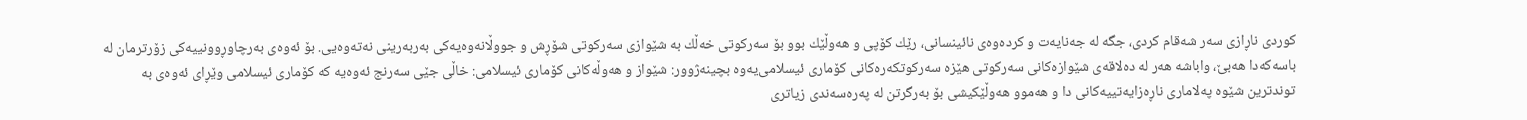كوردی‌ ناڕازی‌ سه‌ر شه‌قام كردی‌، جگه‌ له‌ جه‌نایه‌ت و كرده‌وه‌ی‌ نائینسانی‌، رێك كۆپی‌ و هه‌وڵێك بوو بۆ سه‌ركوتی‌ خه‌ڵك به‌ شێوازی‌ سه‌ركوتی‌ شۆڕش و جووڵانه‌وه‌یه‌كی‌ به‌ربه‌رینی‌ نه‌ته‌وه‌یی‌. بۆ ئه‌وه‌ی‌ به‌رچاوڕوونییه‌كی‌ زۆرترمان له‌ باسه‌كه‌دا هه‌بێ‌، واباشه‌ هه‌ر له‌ ده‌لاقه‌ی‌ شێوازه‌كانی‌ سه‌ركوتی‌ هێزه‌ سه‌ركوتكه‌ره‌كانی‌ كۆماری‌ ئیسلامی‌یه‌وه‌ بچینه‌ژوور: شێواز و هه‌وڵه‌كانی‌ كۆماری‌ ئیسلامی‌: خاڵی‌ جێی‌ سه‌رنج ئه‌وه‌یه‌ كه‌ كۆماری‌ ئیسلامی‌ وێڕای‌ ئه‌وه‌ی‌ به‌ توندترین شێوه‌ په‌لاماری‌ ناڕه‌زایه‌تییه‌كانی‌ دا و هه‌موو هه‌وڵێكیشی‌ بۆ به‌رگرتن له‌ په‌ره‌سه‌ندی‌ زیاتری‌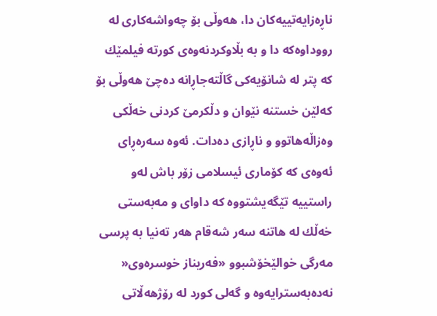ناڕه‌زایه‌تییه‌كان دا، هه‌وڵی‌ بۆ چه‌واشه‌كاری‌ له‌ رووداوه‌كە دا و به‌ بڵاوكردنه‌وه‌ی‌ كورته‌ فیلمێك كه‌ پتر له‌ شانۆیه‌كی‌ گاڵته‌جاڕانه‌ ده‌چێ‌ هه‌وڵی‌ بۆ كه‌لێن خستنه‌ نێوان و دڵكرمێ‌ كردنی‌ خه‌ڵكی‌ وه‌زاڵه‌هاتوو و ناڕازی‌ ده‌دات. ئه‌وه‌ سه‌ره‌ڕای‌ ئه‌وه‌ی‌ كه‌ كۆماری‌ ئیسلامی‌ زۆر باش له‌و راستییه‌ تێگه‌یشتووه‌ كه‌ داوای‌ و مه‌به‌ستی‌ خه‌ڵك له‌ هاتنه‌ سه‌ر شه‌قام هه‌ر ته‌نیا به‌ پرسی‌ مه‌رگی‌ خوالێخۆشبوو «فه‌ریناز خوسره‌وی‌« نه‌ده‌به‌سترایه‌وه‌ و گه‌لی‌ كورد له‌ رۆژهه‌ڵاتی‌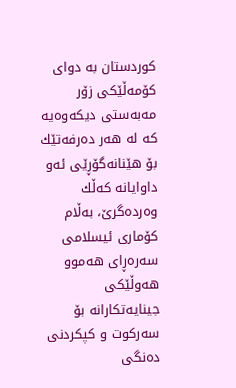كوردستان به‌ دوای‌ كۆمه‌ڵێكی‌ زۆر مه‌به‌ستی‌ دیكه‌وه‌یه‌ كه‌ له‌ هه‌ر ده‌رفه‌تێك بۆ هێنانه‌گۆڕێی‌ ئه‌و داوایانه‌ كه‌ڵك وه‌رده‌گرێ‌، به‌ڵام كۆماری‌ ئیسلامی‌ سه‌ره‌ڕای‌ هه‌موو هه‌وڵێكی‌ جینایه‌تكارانه‌ بۆ سه‌ركوت و كپكردنی‌ ده‌نگی‌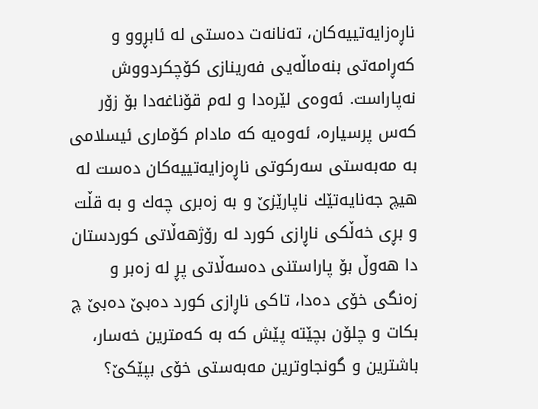ناڕه‌زایه‌تییه‌كان، ته‌نانه‌ت ده‌ستی‌ له‌ ئابڕوو و كه‌ڕامه‌تی‌ بنه‌ماڵه‌یی‌ فه‌رینازی‌ كۆچكردووش نه‌پاراست. ئه‌وه‌ی‌ لێره‌دا و له‌م قۆناغه‌دا بۆ زۆر كه‌س پرسیاره‌، ئه‌وه‌یه‌ كه‌ مادام كۆماری‌ ئیسلامی‌ به‌ مه‌به‌ستی‌ سه‌ركوتی‌ ناڕه‌زایه‌تییه‌كان ده‌ست له‌ هیچ جه‌نایه‌تێك ناپارێزێ‌ و به‌ زه‌بری‌ چه‌ك و به‌ قڵت و بڕی‌ خه‌ڵكی‌ ناڕازی‌ كورد له‌ رۆژهه‌ڵاتی‌ كوردستان دا هه‌وڵ بۆ پاراستنی‌ ده‌سه‌ڵاتی‌ پڕ له‌ زه‌بر و زه‌نگی‌ خۆی‌ ده‌دا، تاكی‌ ناڕازی‌ كورد ده‌بێ‌ ده‌بێ‌ چ بكات و چلۆن بچێته‌ پێش كه‌ به‌ كه‌مترین خه‌سار، باشترین و گونجاوترین مه‌به‌ستی‌ خۆی‌ بپێكێ‌؟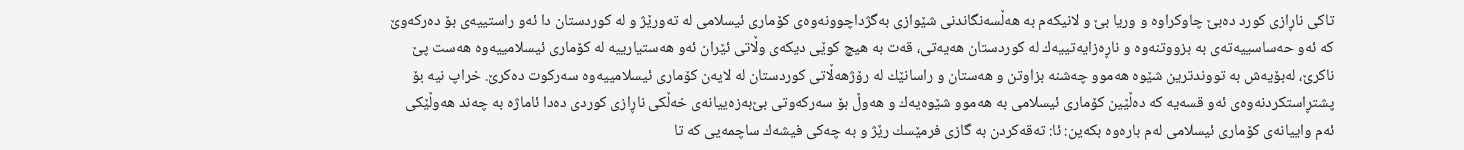تاكی‌ ناڕازی‌ كورد ده‌بێ‌ چاوكراوه‌ و وریا بێ‌ و لانیكه‌م به‌ هه‌ڵسه‌نگاندنی‌ شێوازی‌ به‌گژداچوونه‌وه‌ی‌ كۆماری‌ ئیسلامی‌ له‌ ته‌ورێژ و له‌ كوردستان دا ئه‌و راستییه‌ی‌ بۆ ده‌ركه‌وێ‌ كه‌ ئه‌و حه‌ساسییه‌ته‌ی‌ به‌ بزووتنه‌وه‌ و ناڕه‌زایه‌تییه‌ك له‌ كوردستان هه‌یه‌تی‌، قه‌ت به‌ هیچ كوێی‌ دیكه‌ی‌ وڵاتی‌ ئێران ئه‌و هه‌ستیارییه‌ له‌ كۆماری‌ ئیسلامییه‌وه‌ هه‌ست پێ‌ ناكرێ‌، له‌بۆیه‌ش به‌ تووندترین شێوه‌ هه‌موو چه‌شنه‌ بزاوتن و هه‌ستان و راسانێك له‌ رۆژهه‌ڵاتی‌ كوردستان له‌ لایه‌ن كۆماری‌ ئیسلامییه‌وه‌ سه‌ركوت ده‌كرێ‌. خراپ نیه‌ بۆ پشتڕاستكردنه‌وه‌ی‌ ئه‌و قسه‌یه‌ كه‌ ده‌ڵێین كۆماری‌ ئیسلامی‌ به‌ هه‌موو شێوه‌یه‌ك و هه‌وڵ بۆ سه‌ركه‌وتی‌ بێ‌به‌زه‌ییانه‌ی‌ خه‌ڵكی‌ ناڕازی‌ كوردی‌ ده‌دا ئاماژه‌ به‌ چه‌ند هه‌وڵێكی‌ ئه‌م واییانه‌ی‌ كۆماری‌ ئیسلامی‌ له‌م باره‌وه‌ بكه‌ین: ئا: ته‌قه‌كردن به‌ گازی‌ فرمێسك رێژ و به‌ چه‌كی‌ فیشه‌ك ساچمه‌یی‌ كه‌ تا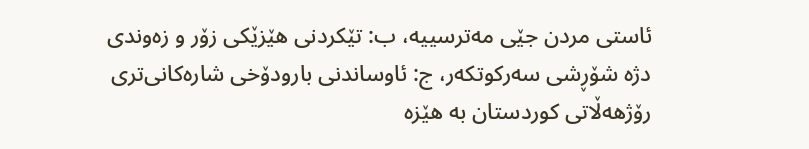ئاستی‌ مردن جێی‌ مه‌ترسییه‌، ب: تێكردنی‌ هێزێكی‌ زۆر و زه‌وندی‌ دژه‌ شۆڕشی‌ سه‌ركوتكه‌ر، ج: ئاوساندنی‌ بارودۆخی‌ شاره‌كانی‌تری‌ رۆژهه‌ڵاتی‌ كوردستان به‌ هێزه‌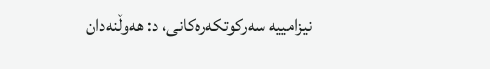نیزامییه‌ سه‌ركوتكه‌ره‌كانی‌، د: هه‌وڵنه‌دان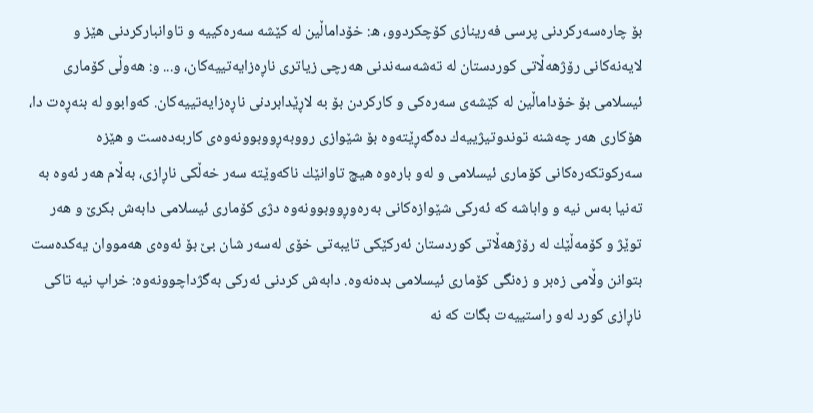بۆ چاره‌سه‌ركردنی‌ پرسی‌ فه‌رینازی‌ كۆچكردوو، ه: خۆداماڵین له‌ كێشه‌ سه‌ره‌كییه‌ و تاوانباركردنی‌ هێز و لایه‌نه‌كانی‌ رۆژهه‌ڵاتی‌ كوردستان له‌ ته‌شه‌سه‌ندنی‌ هه‌رچی‌ زیاتری‌ ناڕه‌زایه‌تییه‌كان، و... و: هه‌وڵی‌ كۆماری‌ ئیسلامی‌ بۆ خۆداماڵین له‌ كێشه‌ی‌ سه‌ره‌كی‌ و كاركردن بۆ به‌ لاڕێدابردنی‌ ناڕه‌زایه‌تییه‌كان. كه‌وابوو له‌ بنه‌ڕه‌ت دا، هۆكاری‌ هه‌ر چه‌شنه‌ توندوتیژییه‌ك ده‌گه‌ڕێته‌وه‌ بۆ شێوازی‌ رووبه‌ڕووبوونه‌وه‌ی‌ كاربه‌ده‌ست و هێزه‌ سه‌ركوتكه‌ره‌كانی‌ كۆماری‌ ئیسلامی‌ و له‌و باره‌وه‌ هیچ تاوانێك ناكه‌وێته‌ سه‌ر خه‌ڵكی‌ ناڕازی‌، به‌ڵام هه‌ر ئه‌وه‌ به‌ ته‌نیا به‌س نیه‌ و واباشه‌ كه‌ ئه‌ركی‌ شێوازه‌كانی‌ به‌ره‌وڕووبوونه‌وه‌ دژی‌ كۆماری‌ ئیسلامی‌ دابه‌ش بكرێ‌ و هه‌ر توێژ و كۆمه‌ڵێك له‌ رۆژهه‌ڵاتی‌ كوردستان ئه‌ركێكی‌ تایبه‌تی‌ خۆی‌ له‌سه‌ر شان بێ‌ بۆ ئه‌وه‌ی‌ هه‌مووان یه‌كده‌ست بتوانن وڵامی‌ زه‌بر و زه‌نگی‌ كۆماری‌ ئیسلامی‌ بده‌نه‌وه‌. دابه‌ش كردنی‌ ئه‌ركی‌ به‌گژداچوونه‌وه‌: خراپ نیه‌ تاكی‌ ناڕازی‌ كورد له‌و راستییه‌ت بگات كه‌ نه‌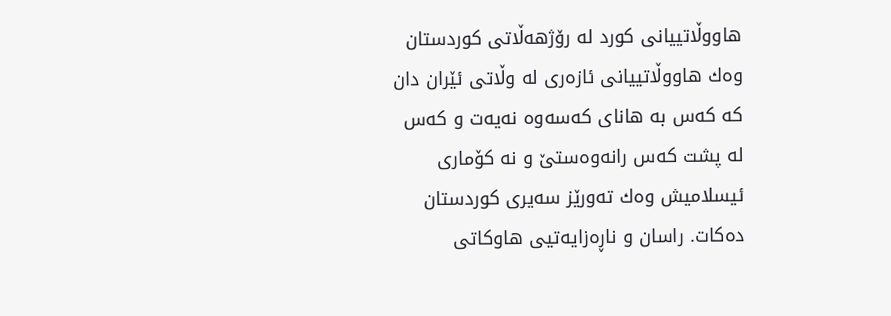هاووڵاتییانی‌ كورد له‌ رۆژهه‌ڵاتی‌ كوردستان وه‌ك هاووڵاتییانی‌ ئازه‌ری‌ له‌ وڵاتی‌ ئێران دان كه‌ كه‌س به‌ هانای‌ كه‌سه‌وه‌ نه‌یه‌ت و كه‌س له‌ پشت كه‌س رانه‌وه‌ستێ‌ و نه‌ كۆماری‌ ئیسلامیش وه‌ك ته‌ورێز سه‌یری‌ كوردستان ده‌كات. راسان و ناڕه‌زایه‌تیی‌ هاوكاتی‌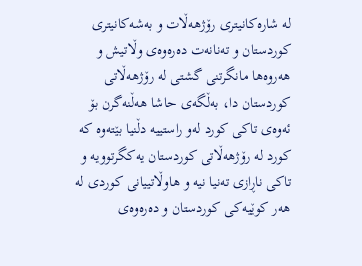له‌ شاره‌كانیتری‌ رۆژهه‌ڵات و به‌شه‌كانیتری‌ كوردستان و ته‌نانه‌ت ده‌ره‌وه‌ی‌ وڵاتیش و هه‌روه‌ها مانگرتنی‌ گشتی‌ له‌ رۆژهه‌ڵاتی‌ كوردستان دا، به‌ڵگه‌ی‌ حاشا هه‌ڵنه‌گرن بۆ ئه‌وه‌ی‌ تاكی‌ كورد له‌و راستییه‌ دڵنیا بێته‌وه‌ كه‌ كورد له‌ رۆژهه‌ڵاتی‌ كوردستان یه‌كگرتوویه‌ و تاكی‌ ناڕازی‌ ته‌نیا نیه‌ و هاوڵاتییانی‌ كوردی‌ له‌ هه‌ر كوێیه‌كی‌ كوردستان و ده‌ره‌وه‌ی‌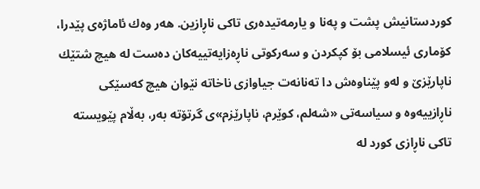كوردستانیش پشت و په‌نا و یارمه‌تیده‌ری‌ تاكی‌ ناڕازین. هه‌ر وه‌ك ئاماژه‌ی‌ پێدرا، كۆماری‌ ئیسلامی‌ بۆ كپكردن و سه‌ركوتی‌ ناڕه‌زایه‌تییه‌كان ده‌ست له‌ هیچ شتێك ناپارێزێ‌ و له‌و پێناوه‌ش دا ته‌نانه‌ت جیاوازی‌ ناخاته‌ نێوان هیچ كه‌سێكی‌ ناڕازییه‌وه‌ و سیاسه‌تی‌ «شه‌لم، كوێرم، ناپارێزم»ی‌ گرتۆته‌ به‌ر، به‌ڵام پێویسته‌ تاكی‌ ناڕازی‌ كورد له‌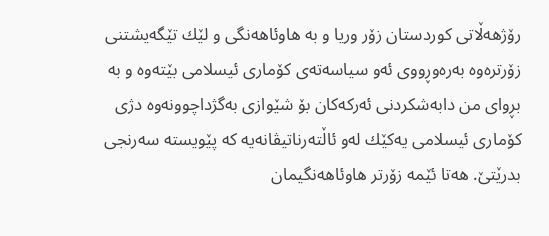رۆژهه‌ڵاتی‌ كوردستان زۆر وریا و به‌ هاوئاهه‌نگی‌ و لێك تێگه‌یشتنی‌ زۆرتره‌وه‌ به‌ره‌وڕووی‌ ئه‌و سیاسه‌ته‌ی‌ كۆماری‌ ئیسلامی‌ بێته‌وه‌ و به‌ بڕوای‌ من دابه‌شكردنی‌ ئه‌ركه‌كان بۆ شێوازی‌ به‌گژداچوونه‌وه‌ دژی‌ كۆماری‌ ئیسلامی‌ یه‌كێك له‌و ئاڵته‌رناتیڤانه‌یه‌ كه‌ پێویسته‌ سه‌رنجی‌ بدرێتێ‌. هه‌تا ئێمه‌ زۆرتر هاوئاهه‌نگیمان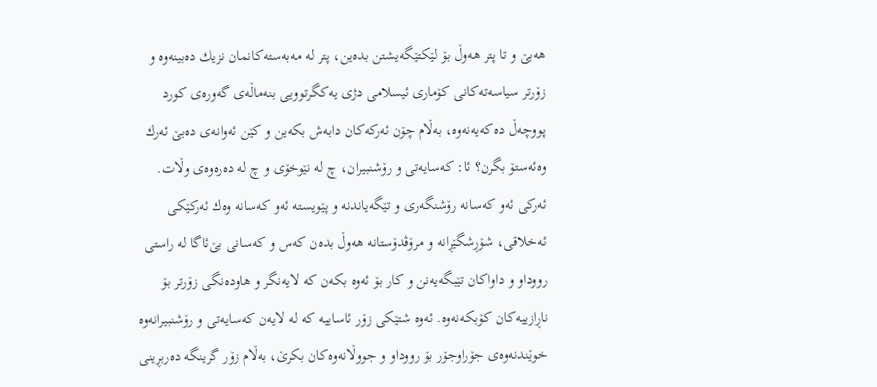هه‌بێ‌ و تا پتر هه‌وڵ بۆ لێكتێگه‌یشتن بده‌ین، پتر له‌ مه‌به‌سته‌كانمان نزیك ده‌بینه‌وه‌ و زۆرتر سیاسه‌ته‌كانی‌ كۆماری‌ ئیسلامی‌ دژی‌ یه‌كگرتوویی‌ بنه‌ماڵه‌ی‌ گه‌وره‌ی‌ كورد پووچه‌ڵ ده‌كه‌یه‌نه‌وه‌، به‌ڵام چۆن ئه‌ركه‌كان دابه‌ش بكه‌ین و كێن ئه‌وانه‌ی‌ ده‌بێ‌ ئه‌رك وه‌ئه‌ستۆ بگرن؟ ئا: كه‌سایه‌تی‌ و رۆشنبیران، چ له‌ نێوخۆی‌ و چ له‌ ده‌ره‌وه‌ی‌ وڵات. ئه‌ركی‌ ئه‌و كه‌سانه‌ رۆشنگه‌ری‌ و تێگه‌یاندنه‌ و پێویسته‌ ئه‌و كه‌سانه‌ وه‌ك ئه‌ركێكی‌ ئه‌خلاقی‌، شۆڕشگێڕانه‌ و مرۆڤدۆستانه‌ هه‌وڵ بده‌ن كه‌س و كه‌سانی‌ بێ‌ئاگا له‌ راستی‌ رووداو و داواكان تێبگه‌یه‌نن و كار بۆ ئه‌وه‌ بكه‌ن كه‌ لایەنگر و هاوده‌نگی‌ زۆرتر بۆ ناڕازییه‌كان كۆبكه‌نه‌وه‌. ئه‌وه‌ شتێكی‌ زۆر ئاساییه‌ كه‌ له‌ لایه‌ن كه‌سایه‌تی‌ و رۆشنبیرانه‌وه‌ خوێندنه‌وه‌ی‌ جۆراوجۆر بۆ رووداو و جووڵانه‌وه‌كان بكرێ‌، به‌ڵام زۆر گرینگه‌ ده‌ربڕینی‌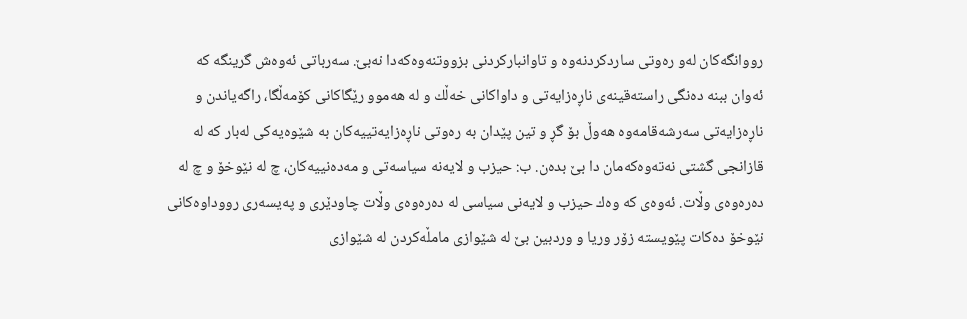رووانگه‌كان له‌و ره‌وتی‌ ساردكردنه‌وه‌ و تاوانباركردنی‌ بزووتنه‌وه‌كه‌دا نه‌بێ‌. سه‌رباتی‌ ئه‌وه‌ش گرینگه‌ كه‌ ئه‌وان ببنه‌ ده‌نگی‌ راسته‌قینه‌ی‌ ناڕه‌زایه‌تی‌ و داواكانی‌ خه‌ڵك و له‌ هه‌موو رێگاكانی‌ كۆمه‌ڵگا، راگه‌یاندن و ناڕه‌زایه‌تی‌ سه‌رشه‌قامه‌وه‌ هه‌وڵ بۆ گڕ و تین پێدان به‌ ره‌وتی‌ ناڕه‌زایه‌تییه‌كان به‌ شێوه‌یه‌كی‌ له‌بار كه‌ له‌ قازانجی‌ گشتی‌ نه‌ته‌وه‌كه‌مان دا بێ‌ بده‌ن. ب: حیزب و لایه‌نه‌ سیاسه‌تی‌ و مه‌ده‌نییه‌كان، چ له‌ نێوخۆ و چ له‌ ده‌ره‌وه‌ی‌ وڵات. ئه‌وه‌ی‌ كه‌ وه‌ك حیزب و لایه‌نی‌ سیاسی‌ له‌ ده‌ره‌وه‌ی‌ وڵات چاودێری‌ و په‌یسه‌ری‌ رووداوه‌كانی‌ نێوخۆ ده‌كات پێویسته‌ زۆر وریا و وردبین بێ‌ له‌ شێوازی‌ مامڵه‌كردن له‌ شێوازی‌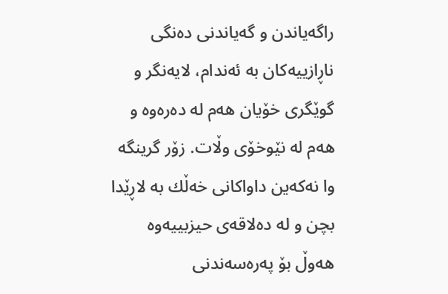راگه‌یاندن و گه‌یاندنی‌ ده‌نگی‌ ناڕازییه‌كان به‌ ئه‌ندام، لایه‌نگر و گوێگری‌ خۆیان هه‌م له‌ ده‌ره‌وه‌ و هه‌م له‌ نێوخۆی‌ وڵات. زۆر گرینگه‌ وا نه‌كه‌ین داواكانی‌ خه‌ڵك به‌ لاڕێدا بچن و له‌ ده‌لاقه‌ی‌ حیزبییه‌وه‌ هه‌وڵ بۆ په‌ره‌سه‌ندنی‌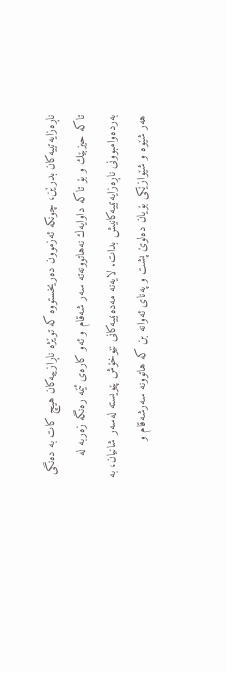ناڕه‌زایه‌تییه‌كان بدرێن، چونكه‌ ئه‌زموون ده‌ریخستووه‌ كه‌ توێژه‌ ناڕازییه‌كان هیچ كات به‌ ده‌نگی‌ تاكه‌ حیزبێك و بۆ تاكه‌ داوایه‌ك نه‌هاتوونه‌ته‌ سه‌ر شه‌قام و ئه‌و كاره‌ی‌ ئێمه‌ ره‌نگه‌ زه‌ربه‌ له‌ به‌رده‌وامبوونی‌ ناڕه‌زایه‌تییه‌كانیش بدات. لایه‌نه‌ مه‌ده‌نییه‌كانی‌ نێوخۆش پێویسته‌ له‌سه‌ر شانیان، به‌ هه‌ر شێوه‌ و شێوازێكی‌ بۆیان ده‌لوێ‌ پشت و په‌نای‌ ئه‌وانه‌ بن كه‌ هاتوونه‌ سه‌رشه‌قام و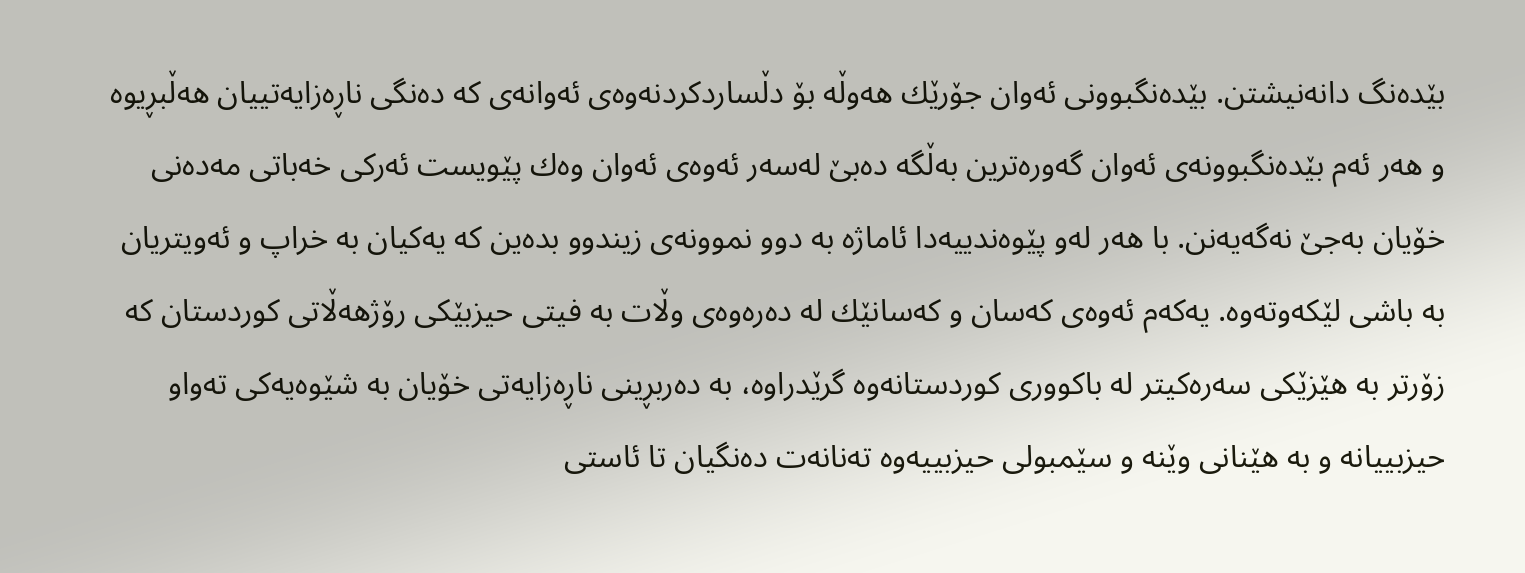بێده‌نگ دانه‌نیشتن. بێده‌نگبوونی‌ ئه‌وان جۆرێك هه‌وڵه‌ بۆ دڵساردكردنه‌وه‌ی‌ ئه‌وانه‌ی‌ كه‌ ده‌نگی‌ ناڕه‌زایه‌تییان هه‌ڵبڕیوه‌ و هه‌ر ئه‌م بێده‌نگبوونه‌ی‌ ئه‌وان گه‌وره‌ترین به‌ڵگه‌ ده‌بێ‌ له‌سه‌ر ئه‌وه‌ی‌ ئه‌وان وه‌ك پێویست ئه‌ركی‌ خه‌باتی‌ مه‌ده‌نی‌ خۆیان به‌جێ‌ نه‌گه‌یه‌نن. با هه‌ر له‌و پێوه‌ندییه‌دا ئاماژه‌ به‌ دوو نموونه‌ی‌ زیندوو بده‌ین كه‌ یه‌كیان به‌ خراپ و ئه‌ویتریان به‌ باشی‌ لێكه‌وته‌وه‌. یه‌كه‌م ئه‌وه‌ی‌ كه‌سان و كه‌سانێك له‌ ده‌ره‌وه‌ی‌ وڵات به‌ فیتی‌ حیزبێكی‌ رۆژهه‌ڵاتی‌ كوردستان كه‌ زۆرتر به‌ هێزێكی‌ سه‌ره‌كیتر له‌ باكووری‌ كوردستانه‌وه‌ گرێدراوه‌، به‌ ده‌ربڕینی‌ ناڕه‌زایه‌تی‌ خۆیان به‌ شێوه‌یه‌كی‌ ته‌واو حیزبییانه‌ و به‌ هێنانی‌ وێنه‌ و سێمبولی‌ حیزبییه‌وه‌ ته‌نانه‌ت ده‌نگیان تا ئاستی‌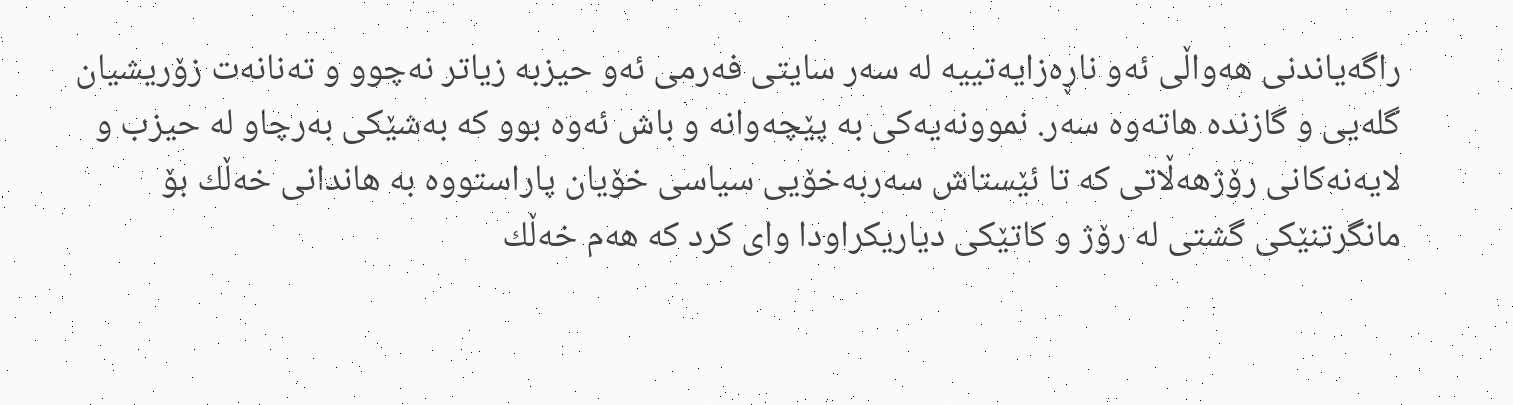راگه‌یاندنی‌ هه‌واڵی‌ ئه‌و ناڕه‌زایه‌تییه‌ له‌ سه‌ر سایتی‌ فه‌رمی‌ ئه‌و حیزبه‌ زیاتر نه‌چوو و ته‌نانه‌ت زۆریشیان گله‌یی‌ و گازنده‌ هاته‌وه‌ سه‌ر. نموونه‌یه‌كی‌ به‌ پێچه‌وانه‌ و باش ئه‌وه‌ بوو كه‌ به‌شێكی‌ به‌رچاو له‌ حیزب و لایه‌نه‌كانی‌ رۆژهه‌ڵاتی‌ كه‌ تا ئێستاش سه‌ربه‌خۆیی‌ سیاسی‌ خۆیان پاراستووه‌ به‌ هاندانی‌ خه‌ڵك بۆ مانگرتنێكی‌ گشتی‌ له‌ رۆژ و كاتێكی‌ دیاریكراودا وای‌ كرد كه‌ هه‌م خه‌ڵك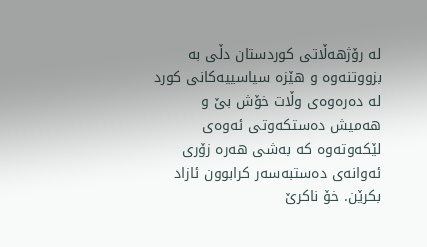له‌ رۆژهه‌ڵاتی‌ كوردستان دڵی‌ به‌ بزووتنه‌وه‌ و هێزه‌ سیاسییه‌كانی‌ كورد له‌ ده‌ره‌وه‌ی‌ وڵات خۆش بێ‌ و هه‌میش ده‌ستكه‌وتی‌ ئه‌وه‌ی‌ لێكه‌وته‌وه‌ كه‌ به‌شی‌ هه‌ره‌ زۆری‌ ئه‌وانه‌ی‌ ده‌ستبه‌سه‌ر كرابوون ئازاد بكرێن. خۆ ناكرێ‌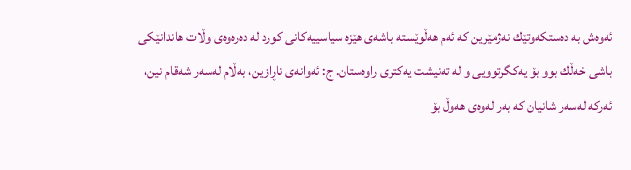ئه‌وه‌ش به‌ ده‌ستكه‌وتێك نه‌ژمێرین كه‌ ئه‌م هه‌ڵوێسته‌ باشه‌ی‌ هێزه‌ سیاسییه‌كانی‌ كورد له‌ ده‌ره‌وه‌ی‌ وڵات هاندانێكی‌ باشی‌ خه‌ڵك بوو بۆ یه‌كگرتوویی‌ و له‌ ته‌نیشت یه‌كتری‌ راوه‌ستان. ج: ئه‌وانه‌ی‌ ناڕازین، به‌ڵام له‌سه‌ر شه‌قام نین، ئه‌ركه‌ له‌سه‌ر شانیان كه‌ به‌ر له‌وه‌ی‌ هه‌وڵ بۆ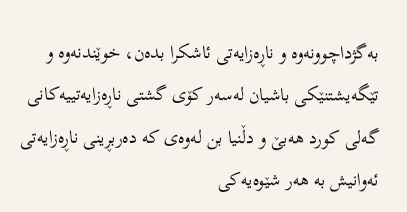به‌گژداچوونه‌وه‌ و ناڕه‌زایه‌تی‌ ئاشكرا بده‌ن، خوێندنه‌وه‌ و تێگه‌یشتنێكی‌ باشیان له‌سه‌ر كۆی‌ گشتی‌ ناڕه‌زایه‌تییه‌كانی‌ گه‌لی‌ كورد هه‌بێ‌ و دڵنیا بن له‌وه‌ی‌ كه‌ ده‌ربڕینی‌ ناڕه‌زایه‌تی‌ ئه‌وانیش به‌ هه‌ر شێوه‌یه‌كی‌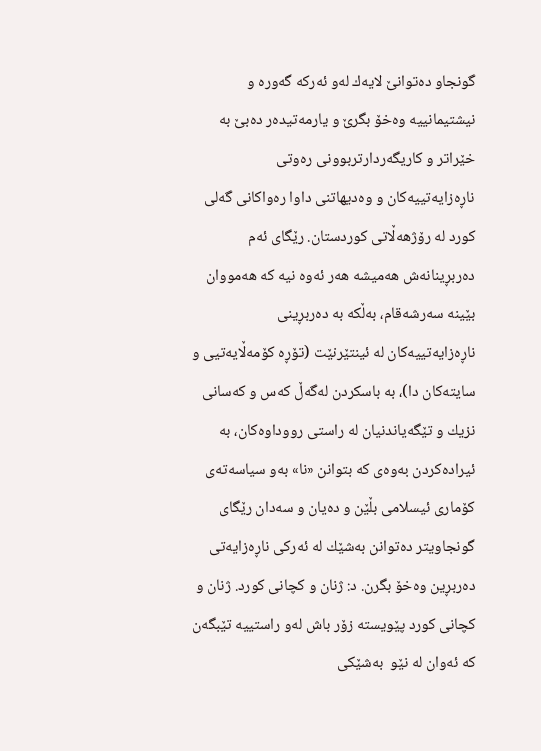گونجاو ده‌توانێ‌ لایه‌ك له‌و ئه‌ركه‌ گه‌وره‌ و نیشتیمانییه‌ وه‌خۆ بگرێ‌ و یارمه‌تیده‌ر ده‌بێ‌ به‌ خێراتر و كاریگه‌ردارتربوونی‌ ره‌وتی‌ ناڕه‌زایه‌تییه‌كان و وه‌دیهاتنی‌ داوا ره‌واكانی‌ گه‌لی‌ كورد له‌ رۆژهه‌ڵاتی‌ كوردستان. رێگای‌ ئه‌م ده‌ربڕینانه‌ش هه‌میشه‌ هه‌ر ئه‌وه‌ نیه‌ كه‌ هه‌مووان بێینه‌ سه‌رشه‌قام، به‌ڵكه‌ به‌ ده‌ربڕینی‌ ناڕه‌زایه‌تییه‌كان له‌ ئینتێرنێت (تۆڕه‌ كۆمه‌ڵایه‌تیی‌ و سایته‌كان دا)، به‌ باسكردن له‌گه‌ڵ كه‌س و كه‌سانی‌ نزیك و تێگه‌یاندنیان له‌ راستی‌ رووداوه‌كان، به‌ ئیراده‌كردن به‌وه‌ی‌ كه‌ بتوانن «نا» به‌و سیاسه‌ته‌ی‌ كۆماری‌ ئیسلامی‌ بڵێن و ده‌یان و سه‌دان رێگای‌ گونجاویتر ده‌توانن به‌شێك له‌ ئه‌ركی‌ ناڕه‌زایه‌تی‌ ده‌ربڕین وه‌خۆ بگرن. د: ژنان و كچانی‌ كورد. ژنان و كچانی‌ كورد پێویسته‌ زۆر باش له‌و راستییه‌ تێبگه‌ن كه‌ ئه‌وان له‌ نێو ‌ به‌شێكی‌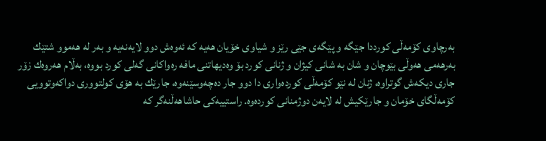به‌رچاوی‌ كۆمه‌ڵی‌ كورددا جێگه‌ و پێگه‌ی‌ جێی‌ رێز و شیاوی‌ خۆیان هه‌یه‌ كه‌ ئه‌وه‌ش دوو لایه‌نه‌یه‌ و به‌ر له‌ هه‌موو شتێك به‌رهه‌می‌ هه‌وڵی‌ بێوچان و شان به‌ شانی‌ كیژان و ژنانی‌ كورد بۆ وه‌دیهاتنی‌ مافه‌ ره‌واكانی‌ گه‌لی‌ كورد بووه‌، به‌ڵام هه‌روه‌ك زۆر جاری‌ دیكه‌ش گوتراوه‌، ژنان له‌ نێو كۆمه‌ڵی‌ كورده‌واری‌ دا دوو جار ده‌چه‌وسێنه‌وه‌، جارێك به‌ هۆی‌ كولتووری‌ دواكه‌وتوویی‌ كۆمه‌ڵگای‌ خۆمان و جارێكیش له‌ لایه‌ن دوژمنانی‌ كورده‌وه‌. راستییه‌كی‌ حاشاهه‌ڵنه‌گر كه‌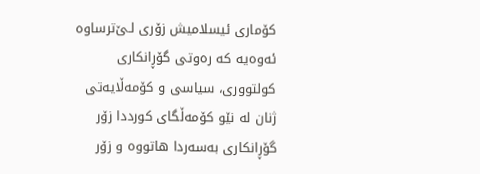كۆماری‌ ئیسلامیش زۆری‌ لـێ‌ترساوه‌ ئه‌وه‌یه‌ كه‌ ره‌وتی‌ گۆڕانكاری‌ كولتووری‌، سیاسی‌ و كۆمه‌ڵایه‌تی‌ ژنان له‌ نێو كۆمه‌ڵگای‌ كورددا زۆر گۆڕانكاری‌ به‌سه‌ردا هاتووه‌ و زۆر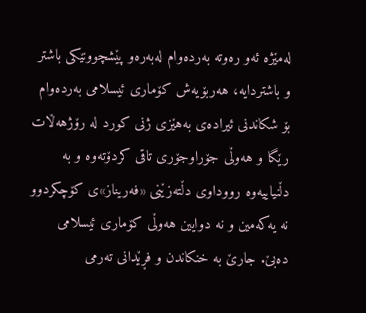له‌مێژه‌ ئه‌و ره‌وته‌ به‌رده‌وام له‌به‌ره‌و پێشچوونێكی‌ باشتر و باشتردایه‌، هەر‌بۆیه‌ش كۆماری‌ ئیسلامی‌ به‌رده‌وام بۆ شكاندنی‌ ئیراده‌ی‌ به‌هێزی‌ ژنی‌ كورد له‌ رۆژهه‌ڵات رێگا و هه‌وڵی‌ جۆراوجۆری‌ تاقی‌ كردۆته‌وه‌ و به‌ دڵنیاییه‌وه‌ رووداوی‌ دڵته‌زێنی‌ «فه‌ریناز»ی‌ كۆچكردوو نه‌ یه‌كه‌مین و نه‌ دوایین هه‌وڵی‌ كۆماری‌ ئیسلامی‌ دەبێ‌. جارێ به‌ خنكاندن و فڕێدانی‌ ته‌رمی‌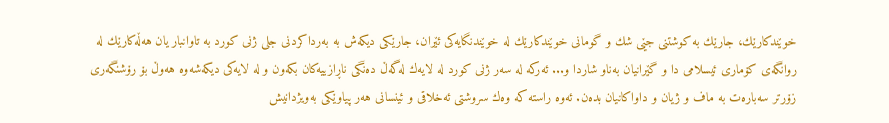خوێندكارێك، جارێك به‌ كوشتنی‌ جێی‌ شك و گومانی‌ خوێندكارێك له‌ خوێندنگایه‌كی‌ ئێران، جارێكی‌ دیكه‌ش به‌ به‌رداكردنی‌ جلی‌ ژنی‌ كورد به‌ تاوانبار یان هه‌ڵه‌كارێك له‌ روانگه‌ی‌ كۆماری‌ ئیسلامی‌ دا و گێرانیان به‌ناو شاردا و... ئه‌ركه‌ له‌ سه‌ر ژنی‌ كورد له‌ لایه‌ك له‌گه‌ڵ ده‌نگی‌ ناڕازییه‌كان بكه‌ون و له‌ لایه‌كی‌ دیكه‌شه‌وه‌ هه‌وڵ بۆ رۆشنگه‌ری‌ زۆرتر سه‌باره‌ت به‌ ماف و ژیان و داواكانیان بده‌ن. ئه‌وه‌ راسته‌ كه‌ وه‌ك سروشتی‌ ئه‌خلاقی‌ و ئینسانی‌ هه‌ر پیاوێكی‌ به‌ویژدانیش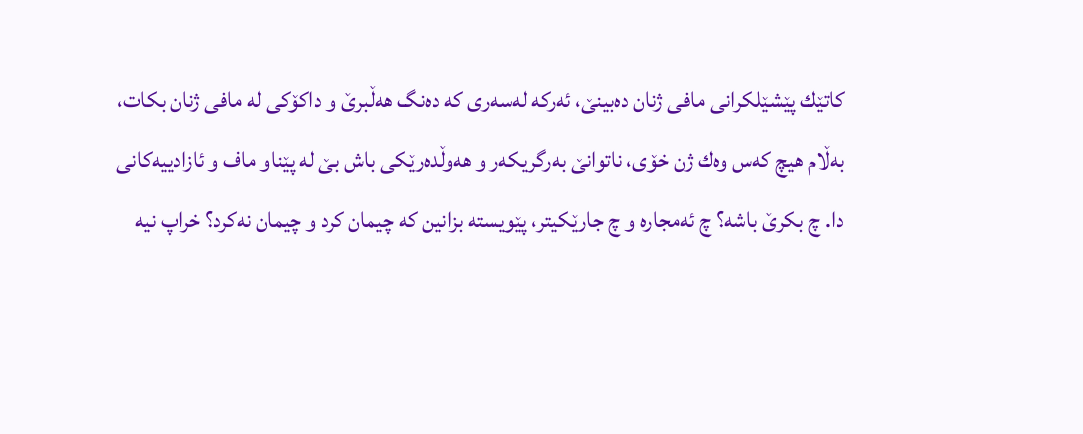كاتێك پێشێلكرانی‌ مافی‌ ژنان ده‌بینێ‌، ئه‌ركه‌ له‌سه‌ری‌ كه‌ ده‌نگ هه‌ڵبرێ‌ و داكۆكی‌ له‌ مافی‌ ژنان بكات، به‌ڵام هیچ كه‌س وه‌ك ژن خۆی‌، ناتوانێ‌ به‌رگریكه‌ر و هه‌وڵده‌رێكی‌ باش بێ‌ له‌ پێناو ماف و ئازادییه‌كانی‌ دا. چ بكرێ‌ باشه‌؟ چ ئه‌مجاره‌ و چ جارێكیتر، پێویسته‌ بزانین كه‌ چیمان كرد و چیمان نه‌كرد؟ خراپ نیه‌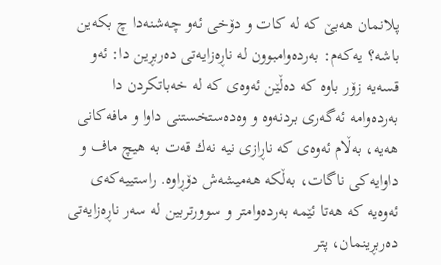پلانمان هه‌بێ‌ كه‌ له‌ كات و دۆخی‌ ئه‌و چه‌شنه‌دا چ بكه‌ین باشه‌؟ یه‌كه‌م: به‌رده‌وامبوون له‌ ناڕه‌زایه‌تی‌ ده‌ربڕین دا: ئه‌و قسه‌یه‌ زۆر باوه‌ كه‌ ده‌ڵێن ئه‌وه‌ی‌ كه‌ له‌ خه‌باتكردن دا به‌رده‌وامە ئه‌گه‌ری‌ بردنه‌وه‌ و وه‌ده‌ستخستنی‌ داوا و مافه‌كانی‌ هه‌یه‌، به‌ڵام ئه‌وه‌ی‌ كه‌ ناڕازی‌ نیه‌ نه‌ك قه‌ت به‌ هیچ ماف و داوایه‌كی‌ ناگات، به‌ڵكه‌ هه‌میشه‌ش دۆڕاوه‌. راستییه‌كه‌ی‌ ئه‌وه‌یه‌ كه‌ هه‌تا ئێمه‌ به‌رده‌وامتر و سوورتربین له‌ سه‌ر ناڕه‌زایه‌تی‌ ده‌ربڕینمان، پتر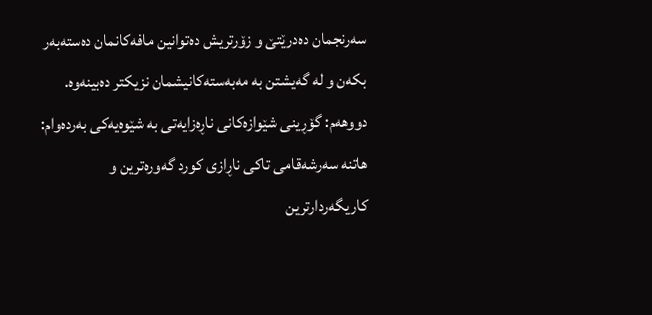سه‌رنجمان ده‌درێتێ‌ و زۆرتریش ده‌توانین مافه‌كانمان ده‌سته‌به‌ر بكه‌ن و له‌ گه‌یشتن به‌ مه‌به‌سته‌كانیشمان نزیكتر ده‌بینه‌وه‌. دووهه‌م: گۆڕینی‌ شێوازه‌كانی‌ ناڕه‌زایه‌تی‌ به‌ شێوه‌یه‌كی‌ به‌رده‌وام: هاتنه‌ سه‌رشه‌قامی‌ تاكی‌ ناڕازی‌ كورد گه‌وره‌ترین و كاریگه‌ردارترین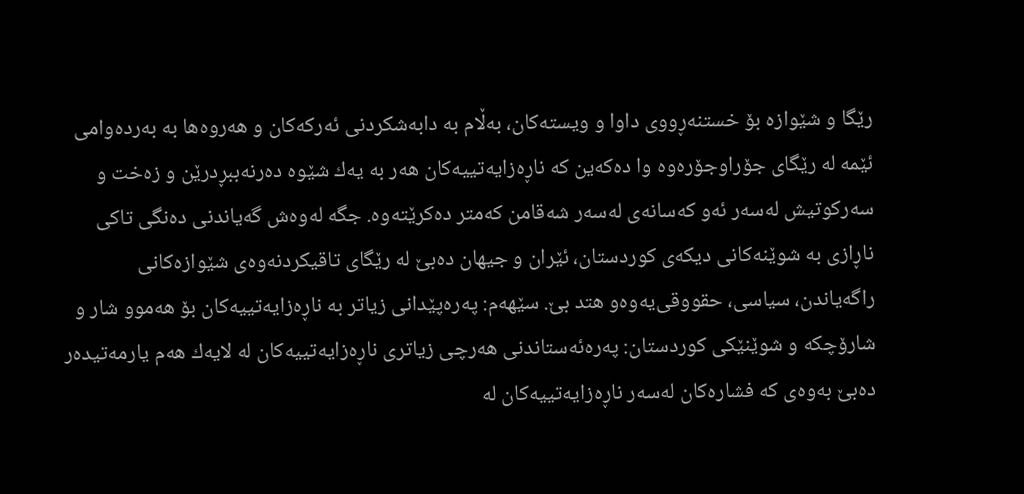رێگا و شێوازه‌ بۆ خستنه‌ڕووی‌ داوا و ویسته‌كان، به‌ڵام به‌ دابه‌شكردنی‌ ئه‌ركه‌كان و هه‌روه‌ها به‌ به‌رده‌وامی‌ ئێمه‌ له‌ رێگای‌ جۆراوجۆره‌وه‌ وا ده‌كه‌ین كه‌ ناڕه‌زایه‌تییه‌كان هه‌ر به‌ یه‌ك شێوه‌ ده‌رنه‌ببڕدرێن و زه‌خت و سه‌ركوتیش له‌سه‌ر ئه‌و كه‌سانه‌ی‌ له‌سه‌ر شه‌قامن كه‌متر ده‌كرێته‌وه‌. جگه‌ له‌وه‌ش گه‌یاندنی‌ ده‌نگی‌ تاكی‌ ناڕازی‌ به‌ شوێنه‌كانی‌ دیكه‌ی‌ كوردستان، ئێران و جیهان ده‌بێ‌ له‌ رێگای‌ تاقیكردنه‌وه‌ی‌ شێوازه‌كانی‌ راگه‌یاندن، سیاسی‌، حقووقی‌یه‌وه‌و هتد بێ‌. سێهه‌م: په‌ره‌پێدانی‌ زیاتر به‌ ناڕه‌زایه‌تییه‌كان بۆ هه‌موو شار و شارۆچكه‌ و شوێنێكی‌ كوردستان: په‌ره‌ئه‌ستاندنی‌ هه‌رچی‌ زیاتری‌ ناڕه‌زایه‌تییه‌كان له‌ لایه‌ك هه‌م یارمه‌تیده‌ر ده‌بێ‌ به‌وه‌ی‌ كه‌ فشاره‌كان له‌سه‌ر ناڕه‌زایه‌تییه‌كان له‌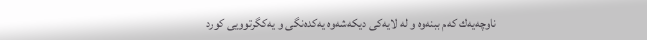ناوچه‌یه‌ك كه‌م ببنه‌وه‌ و له‌ لایه‌كی‌ دیكه‌شه‌وه‌ یه‌كده‌نگی‌ و یه‌كگرتوویی‌ كورد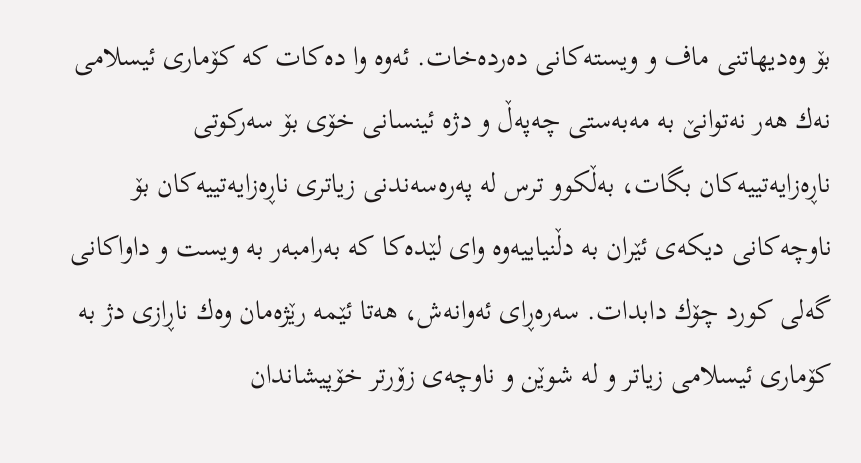بۆ وه‌دیهاتنی‌ ماف و ویسته‌كانی‌ ده‌رده‌خات. ئه‌وه‌ وا ده‌كات كه‌ كۆماری‌ ئیسلامی‌ نه‌ك هه‌ر نه‌توانێ‌ به‌ مه‌به‌ستی‌ چه‌په‌ڵ و دژه‌ ئینسانی‌ خۆی‌ بۆ سه‌ركوتی‌ ناڕه‌زایه‌تییه‌كان بگات، به‌ڵكوو ترس له‌ په‌ره‌سه‌ندنی‌ زیاتری‌ ناڕه‌زایه‌تییه‌كان بۆ ناوچه‌كانی‌ دیكه‌ی‌ ئێران به‌ دڵنیاییه‌وه‌ وای‌ لێده‌كا كه‌ به‌رامبه‌ر به‌ ویست و داواكانی‌ گه‌لی‌ كورد چۆك دابدات. سه‌ره‌ڕای‌ ئه‌وانه‌ش، هه‌تا ئێمه‌ رێژه‌مان وه‌ك ناڕازی‌ دژ به‌ كۆماری‌ ئیسلامی‌ زیاتر و له‌ شوێن و ناوچه‌ی‌ زۆرتر خۆپیشاندان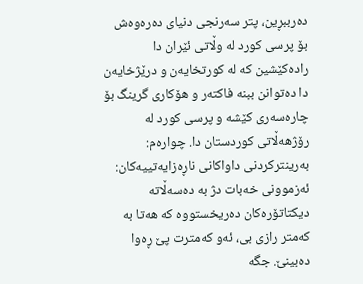ده‌رببڕین، پتر سه‌رنجی‌ دنیای‌ ده‌ره‌وه‌ش بۆ پرسی‌ كورد له‌ وڵاتی‌ ئێران دا راده‌كێشین كه‌ له‌ كورتخایه‌ن و درێژخایه‌ن دا ده‌توانن ببنه‌ فاكته‌ر و هۆكاری‌ گرینگ بۆ چاره‌سه‌ری‌ كێشه‌ و پرسی‌ كورد له‌ رۆژهه‌ڵاتی‌ كوردستان دا. چواره‌م: به‌رینتركردنی‌ داواكانی‌ ناڕه‌زایه‌تییه‌كان: ئه‌زموونی‌ خه‌بات دژ به‌ ده‌سه‌ڵاته‌ دیكتاتۆره‌كان ده‌ریخستووه‌ كه‌ هه‌تا به‌ كه‌متر رازی‌ بی‌، ئه‌و كه‌مترت پێ‌ ڕه‌وا ده‌بینێ‌. جگه‌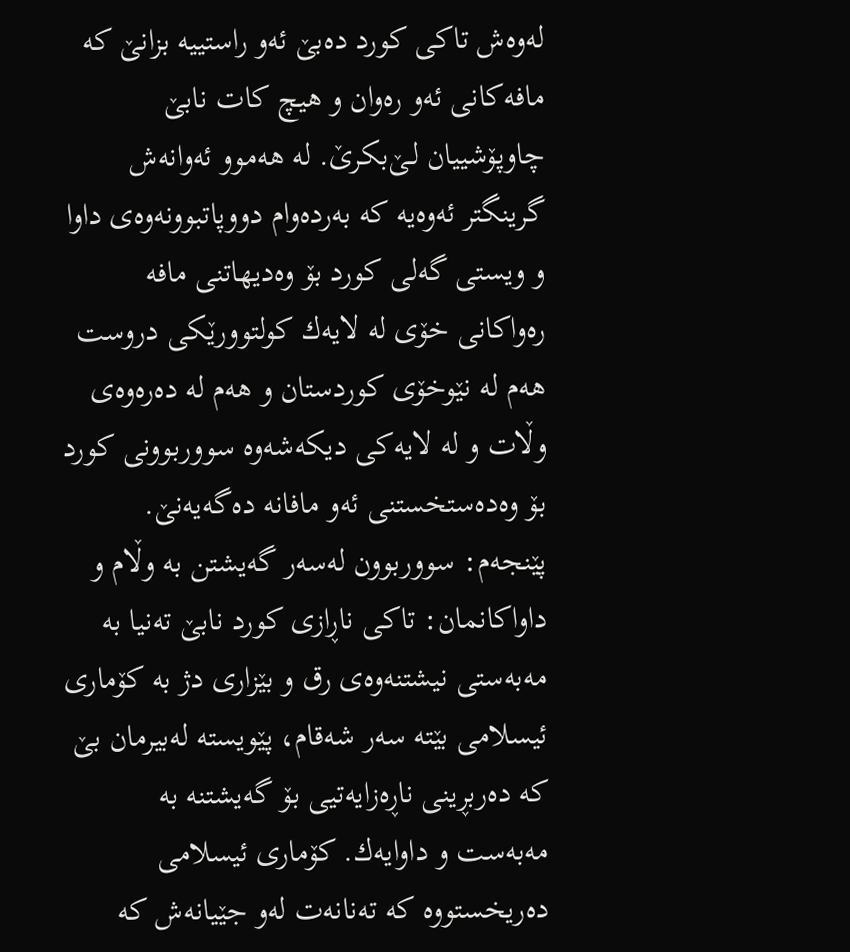له‌وه‌ش تاكی‌ كورد ده‌بێ‌ ئه‌و راستییه‌ بزانێ‌ كه‌ مافه‌كانی‌ ئه‌و ره‌وان و هیچ كات نابێ‌ چاوپۆشییان لـێ‌بكرێ‌. له‌ هه‌موو ئه‌وانه‌ش گرینگتر ئه‌وه‌یه‌ كه‌ به‌رده‌وام دووپاتبوونه‌وه‌ی‌ داوا و ویستی‌ گه‌لی‌ كورد بۆ وه‌دیهاتنی‌ مافه‌ ره‌واكانی‌ خۆی‌ له‌ لایه‌ك كولتوورێكی‌ دروست هه‌م له‌ نێوخۆی‌ كوردستان و هه‌م له‌ ده‌ره‌وه‌ی‌ وڵات و له‌ لایه‌كی‌ دیكه‌شه‌وه‌ سووربوونی‌ كورد بۆ وه‌ده‌ستخستنی‌ ئه‌و مافانه‌ ده‌گه‌یه‌نێ‌. پێنجه‌م: سووربوون له‌سه‌ر گه‌یشتن به‌ وڵام و داواكانمان: تاكی‌ ناڕازی‌ كورد نابێ‌ ته‌نیا به‌ مه‌به‌ستی‌ نیشتنه‌وه‌ی‌ رق و بێزاری‌ دژ به‌ كۆماری‌ ئیسلامی‌ بێته‌ سه‌ر شه‌قام، پێویسته‌ له‌بیرمان بێ‌ كه‌ ده‌ربڕینی‌ ناڕه‌زایه‌تیی‌ بۆ گه‌یشتنه‌ به‌ مه‌به‌ست و داوایه‌ك. كۆماری‌ ئیسلامی‌ ده‌ریخستووه‌ كه‌ ته‌نانه‌ت له‌و جێیانه‌ش كه‌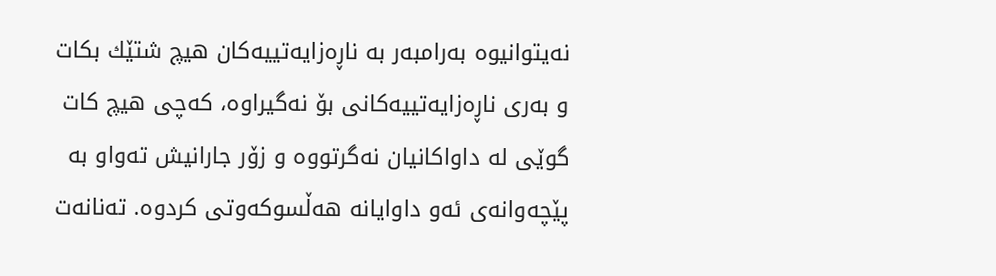نه‌یتوانیوه‌ به‌رامبه‌ر به‌ ناڕه‌زایه‌تییه‌كان هیچ شتێك بكات و به‌ری‌ ناڕه‌زایه‌تییه‌كانی‌ بۆ نه‌گیراوه‌، كه‌چی‌ هیچ كات گوێی‌ له‌ داواكانیان نه‌گرتووه‌ و زۆر جارانیش ته‌واو به‌ پێچه‌وانه‌ی‌ ئه‌و داوایانه‌ هه‌ڵسوكه‌وتی‌ كردوه‌. ته‌نانه‌ت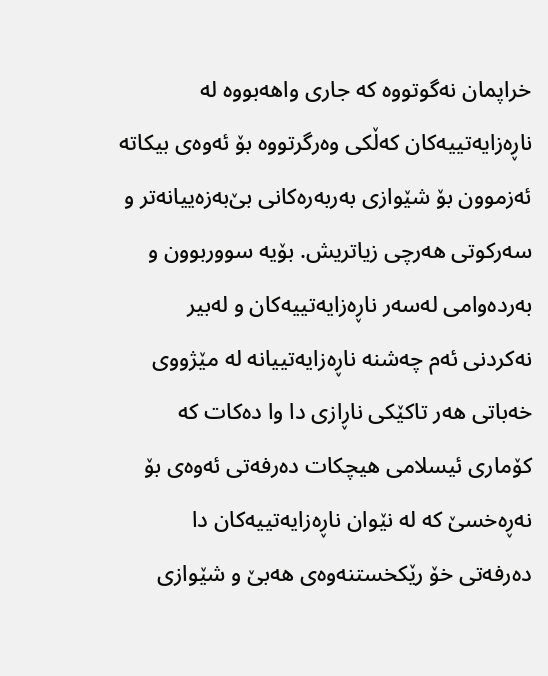خراپمان نه‌گوتووه‌ كه‌ جاری‌ واهه‌بووه‌ له‌ ناڕه‌زایه‌تییه‌كان كه‌ڵكی‌ وه‌رگرتووه‌ بۆ ئه‌وه‌ی‌ بیكاته‌ ئه‌زموون بۆ شێوازی‌ به‌ربه‌ره‌كانی‌ بێ‌به‌زه‌ییانه‌تر و سه‌ركوتی‌ هه‌رچی‌ زیاتریش. بۆیه‌ سووربوون و به‌رده‌وامی‌ له‌سه‌ر ناڕه‌زایه‌تییه‌كان و له‌بیر نه‌كردنی‌ ئه‌م چه‌شنه‌ ناڕه‌زایه‌تییانه‌ له‌ مێژووی‌ خه‌باتی‌ هه‌ر تاكێكی‌ ناڕازی‌ دا وا ده‌كات كه‌ كۆماری‌ ئیسلامی‌ هیچكات ده‌رفه‌تی‌ ئه‌وه‌ی‌ بۆ نه‌ڕه‌خسێ‌ كه‌ له‌ نێوان ناڕه‌زایه‌تییه‌كان دا ده‌رفه‌تی‌ خۆ رێكخستنه‌وه‌ی‌ هه‌بێ‌ و شێوازی‌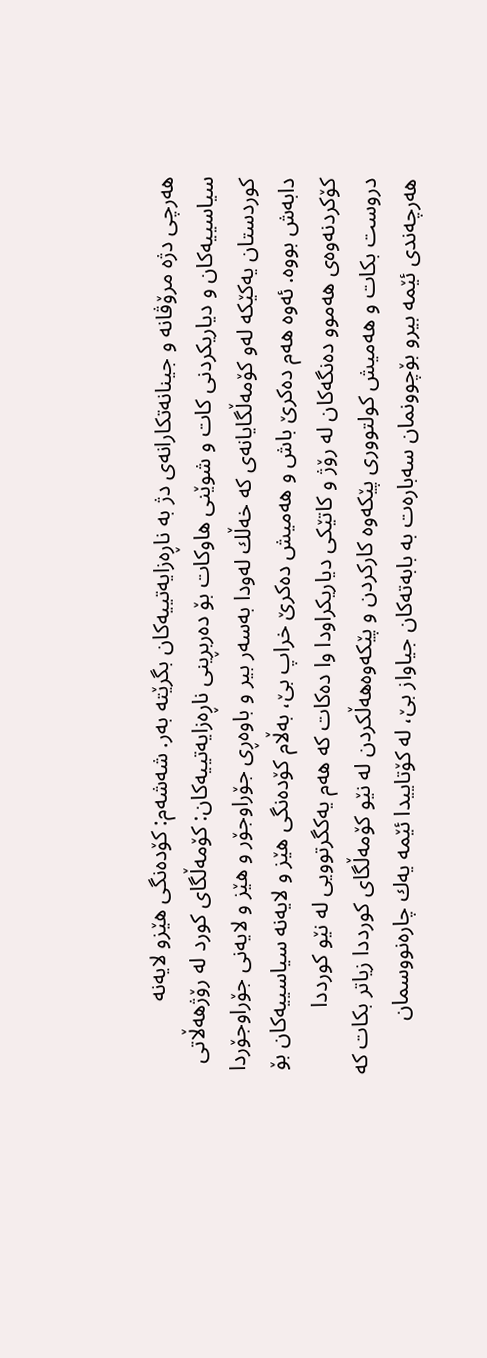هه‌رچی‌ دژه‌ مرۆڤانه‌ و جینانه‌تكارانه‌ی‌ دژ به‌ ناڕه‌زایه‌تییه‌كان بگرێته‌ به‌ر. شه‌شه‌م: كۆده‌نگی‌ هێزو لایه‌نه‌ سیاسییه‌كان و دیاریكردنی‌ كات و شوێنی‌ هاوكات بۆ ده‌ربڕینی‌ ناڕه‌زایه‌تییه‌كان: كۆمه‌ڵگای‌ كورد له‌ رۆژهه‌ڵاتی‌ كوردستان یه‌كێكه‌ له‌و كۆمه‌ڵگایانه‌ی‌ كه‌ خه‌ڵك له‌ودا به‌سه‌ر بیر و باوه‌ڕی‌ جۆراوجۆر و هێز و لایه‌نی‌ جۆراوجۆردا دابه‌ش بووه‌. ئه‌وه‌ هه‌م ده‌كرێ‌ باش و هه‌میش ده‌كرێ‌ خراپ بێ‌، به‌ڵام كۆده‌نگی‌ هێز و لایه‌نه‌ سیاسییه‌كان بۆ كۆكردنه‌وه‌ی‌ هه‌موو ده‌نگه‌كان له‌ رۆژ و كاتێكی‌ دیاریكراودا وا ده‌كات كه‌ هه‌م یه‌كگرتوویی‌ له‌ نێو كورددا دروست بكات و هه‌میش كولتووری‌ پێكه‌وه‌ كاركردن و پێكه‌وه‌هه‌ڵكردن له‌ نێو كۆمه‌ڵگای‌ كورددا زیاتر بكات كه‌ هه‌رچه‌ندی‌ ئێمه‌ بیرو بۆچوونمان سه‌باره‌ت به‌ بابه‌ته‌كان جیاواز بێ‌، له‌ كۆتاییدا ئێمه‌ یه‌ك چاره‌نووسمان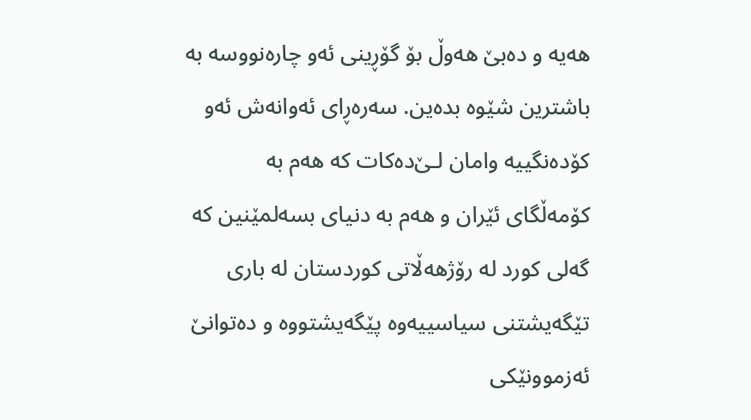هه‌یه‌ و ده‌بێ‌ هه‌وڵ بۆ گۆڕینی‌ ئه‌و چاره‌نووسه‌ به‌ باشترین شێوه‌ بده‌ین. سه‌ره‌ڕای‌ ئه‌وانه‌ش ئه‌و كۆده‌نگییه‌ وامان لـێ‌ده‌كات كه‌ هه‌م به‌ كۆمه‌ڵگای‌ ئێران و هه‌م به‌ دنیای‌ بسه‌لمێنین كه‌ گه‌لی‌ كورد له‌ رۆژهه‌ڵاتی‌ كوردستان له‌ باری‌ تێگه‌یشتنی‌ سیاسییه‌وه‌ پێگه‌یشتووه‌ و ده‌توانێ‌ ئه‌زموونێكی‌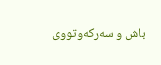باش و سه‌ركه‌وتووی‌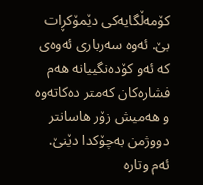كۆمه‌ڵگایه‌كی‌ دێمۆكڕات بێ‌. ئه‌وه‌ سه‌رباری‌ ئه‌وه‌ی‌ كه‌ ئه‌و كۆده‌نگییانه‌ هه‌م فشاره‌كان كه‌متر ده‌كاته‌وه‌ و هه‌میش زۆر هاسانتر دووژمن به‌چۆكدا دێنێ‌.   ئەم وتارە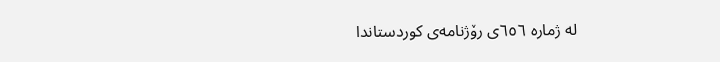لە ژمارە ٦٥٦ی رۆژنامەی کوردستاندا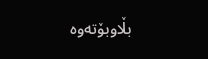بڵاوبۆتەوە